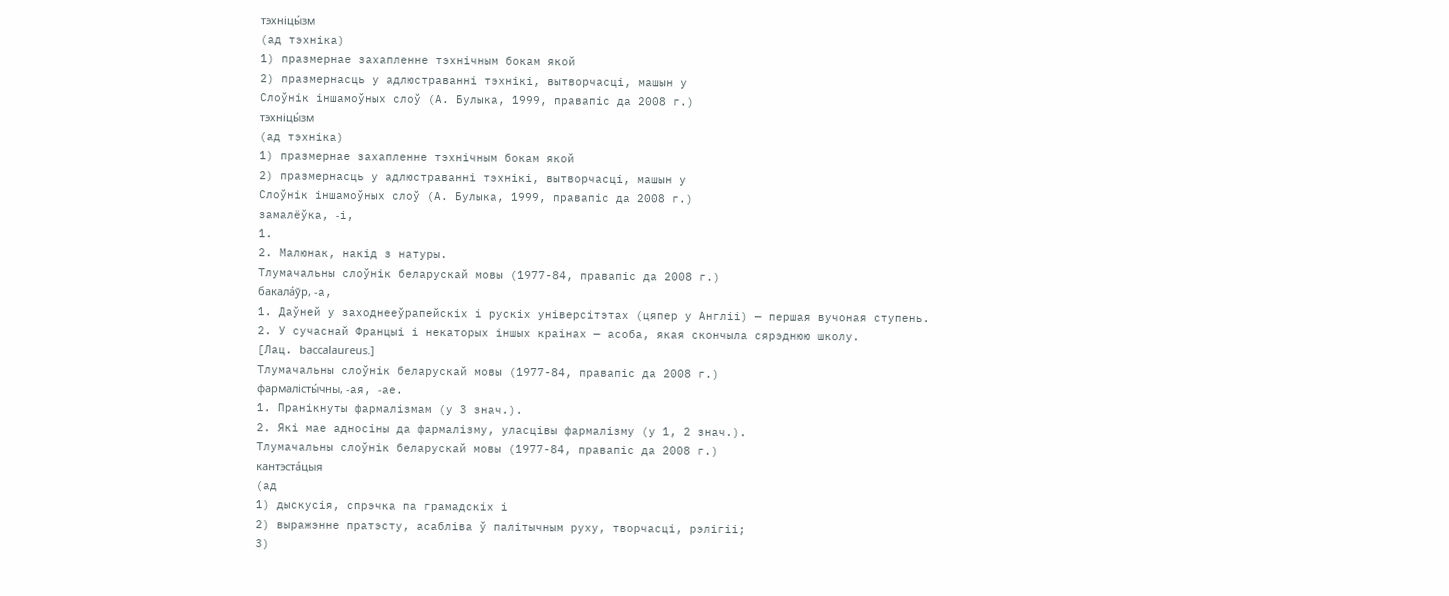тэхніцы́зм
(ад тэхніка)
1) празмернае захапленне тэхнічным бокам якой
2) празмернасць у адлюстраванні тэхнікі, вытворчасці, машын у
Слоўнік іншамоўных слоў (А. Булыка, 1999, правапіс да 2008 г.)
тэхніцы́зм
(ад тэхніка)
1) празмернае захапленне тэхнічным бокам якой
2) празмернасць у адлюстраванні тэхнікі, вытворчасці, машын у
Слоўнік іншамоўных слоў (А. Булыка, 1999, правапіс да 2008 г.)
замалёўка, ‑і,
1.
2. Малюнак, накід з натуры.
Тлумачальны слоўнік беларускай мовы (1977-84, правапіс да 2008 г.)
бакала́ўр, ‑а,
1. Даўней у заходнееўрапейскіх і рускіх універсітэтах (цяпер у Англіі) — першая вучоная ступень.
2. У сучаснай Францыі і некаторых іншых краінах — асоба, якая скончыла сярэднюю школу.
[Лац. baccalaureus.]
Тлумачальны слоўнік беларускай мовы (1977-84, правапіс да 2008 г.)
фармалісты́чны, ‑ая, ‑ае.
1. Пранікнуты фармалізмам (у 3 знач.).
2. Які мае адносіны да фармалізму, уласцівы фармалізму (у 1, 2 знач.).
Тлумачальны слоўнік беларускай мовы (1977-84, правапіс да 2008 г.)
кантэста́цыя
(ад
1) дыскусія, спрэчка па грамадскіх і
2) выражэнне пратэсту, асабліва ў палітычным руху, творчасці, рэлігіі;
3)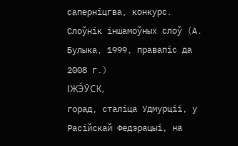саперніцгва, конкурс.
Слоўнік іншамоўных слоў (А. Булыка, 1999, правапіс да 2008 г.)
ІЖЭ́ЎСК,
горад, сталіца Удмурціі, у Расійскай Федэрацыі, на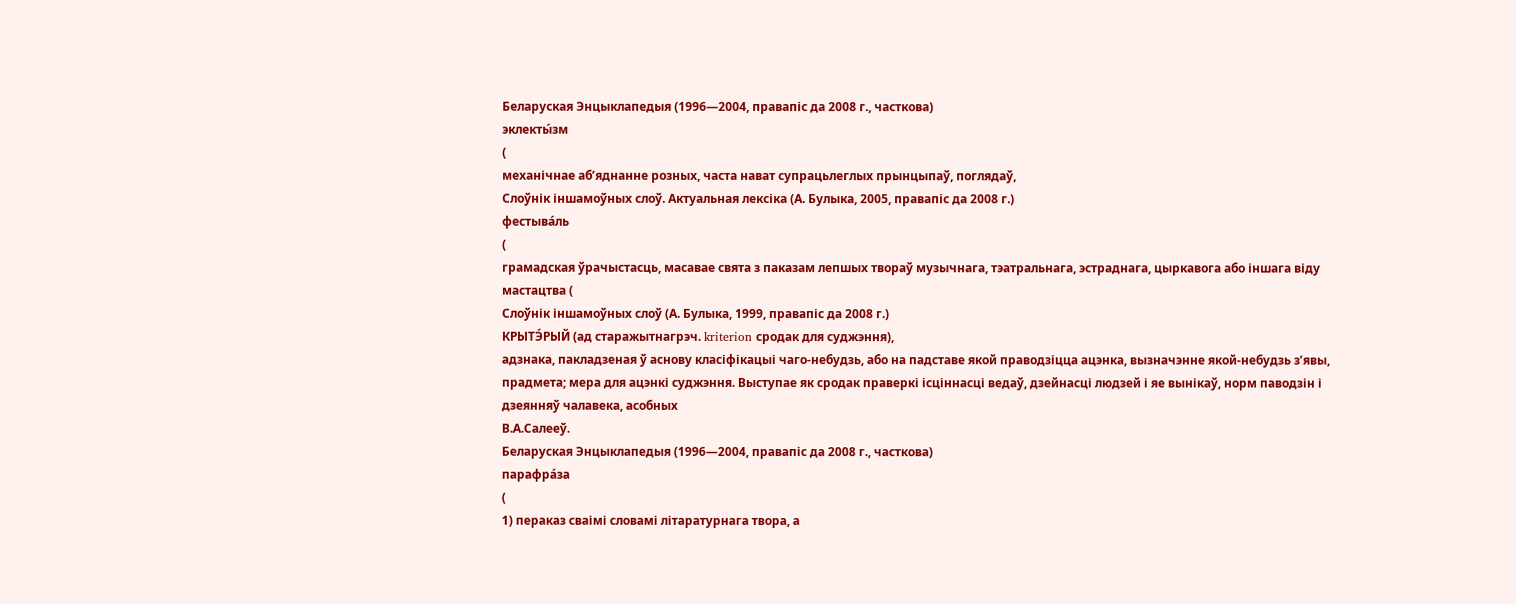Беларуская Энцыклапедыя (1996—2004, правапіс да 2008 г., часткова)
эклекты́зм
(
механічнае аб’яднанне розных, часта нават супрацьлеглых прынцыпаў, поглядаў,
Слоўнік іншамоўных слоў. Актуальная лексіка (А. Булыка, 2005, правапіс да 2008 г.)
фестыва́ль
(
грамадская ўрачыстасць, масавае свята з паказам лепшых твораў музычнага, тэатральнага, эстраднага, цыркавога або іншага віду мастацтва (
Слоўнік іншамоўных слоў (А. Булыка, 1999, правапіс да 2008 г.)
КРЫТЭ́РЫЙ (ад старажытнагрэч. kriterion сродак для суджэння),
адзнака, пакладзеная ў аснову класіфікацыі чаго-небудзь, або на падставе якой праводзіцца ацэнка, вызначэнне якой-небудзь з’явы, прадмета; мера для ацэнкі суджэння. Выступае як сродак праверкі ісціннасці ведаў, дзейнасці людзей і яе вынікаў, норм паводзін і дзеянняў чалавека, асобных
В.А.Салееў.
Беларуская Энцыклапедыя (1996—2004, правапіс да 2008 г., часткова)
парафра́за
(
1) пераказ сваімі словамі літаратурнага твора, а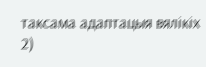таксама адаптацыя вялікіх
2)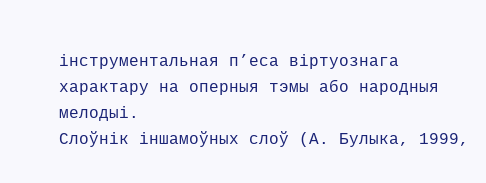інструментальная п’еса віртуознага характару на оперныя тэмы або народныя мелодыі.
Слоўнік іншамоўных слоў (А. Булыка, 1999,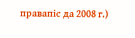правапіс да 2008 г.)